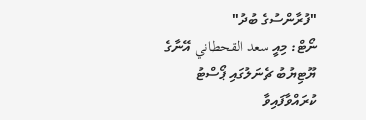"ފުރާންސުގެ ބުދު"
ނޯޓް: މިއީ سعد القحطاني އޭނާގެ ޔޫޓިޔުބު ޗެނަލުގައި ޕޯސްޓު ކުރައްވާފައިވާ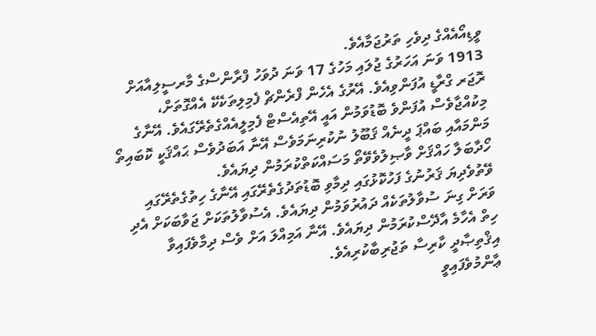ވީޑިއޯއެއްގެ ދިވެހި ތަރުޖަމާއެވެ.
1913 ވަނަ އަހަރުގެ ޖުލައި މަހުގެ 17 ވަނަ ދުވަހު ފްރާންސްގެ މާރސީލިއާއަށް ރޮޖަރ ގްރާޑީ އުފަންވިއެވެ. އޭރުގެ އެހެން ފްރެންޗް ފެމިލިތަކެކޭ އެއްގޮތަށް، މިކުއްޖާވެސް އުފަންވެ ބޮޑުވަމުން އައީ އޭތިއެސްޓް ފެމިލީއެއްގެތެރޭގައެވެ. އޭނާގެ މަންމައާއި ބައްޕަ ދީނެއް ޤަބޫލު ނުކުރިނަމަވެސް އޭނާ އަބަދުވެސް ޙައްޤަކީ ކޮބައިތޯ ހޯދާބަލާ ހައްޤަށް ވާޞިލުވެވޭތޯ މަސައްކަތްކުރަމުން ދިޔައެވެ.
ވޭތުވެދިޔަ ޤަރުނުގެ ފަހުކޮޅުގައި ދިމާވި ބޮޑުތަދުގެތެރޭގައި އޭނާގެ ހިތުގެތެރޭގައި ވަރަށް ގިނަ ސުވާލުތަކެއް ދައުރުވަމުން ދިޔައެވެ. އެސުވާލުތަކަށް ޖަވާބަކަށް އެދި ހިތް އެހާމެ އާދޭސްކުރަމުން ދިޔައެވެ. އޭނާ އަމިއްލަ އަށް ވެސް ދިމާވެފައިވާ އިޤްތިޞާދީ ކާރިސާ ތަޖުރިބާކުރިއެވެ.
ޢާންމުވެފައިވީ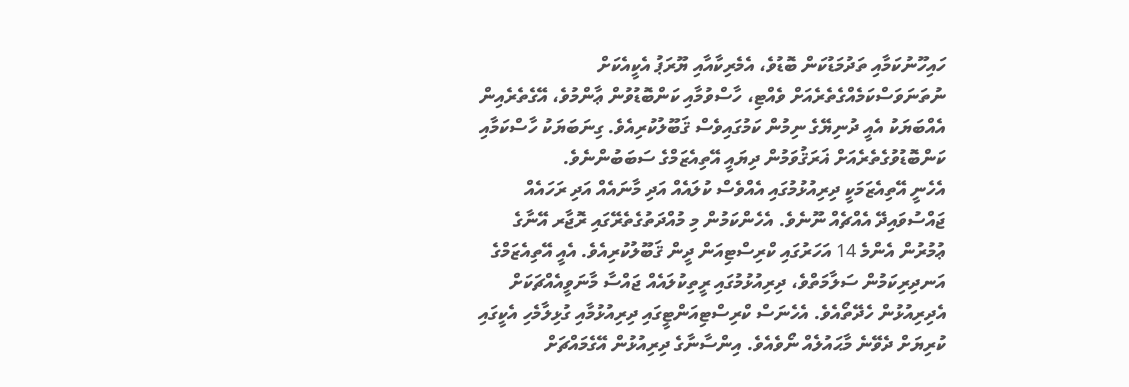ހައިހޫނުކަމާއި ތަދުމަޑުކަން ބޮޑުވެ، އެމެރިކާއާއި ޔޫރަޕު އެކީއެކަށް ނުތަނަވަސްކަމެއްގެތެރެއަށް ވެއްޓި، ހާސްވުމާއި ކަންބޮޑުވުން ޢާންމުވެ، އޭގެތެރެއިން އެއްބަޔަކު އެއީ ދުނިޔޭގެ ނިމުން ކަމުގައިވެސް ޤަބޫލުކުރިއެވެ. ގިނަބަޔަކު ހާސްކަމާއި ކަންބޮޑުވުގެތެރެއަށް ޣަރަޤުވަމުން ދިޔައީ އޭތިއެޒަމްގެ ސަބަބުންނެވެ.
އެހެނީ އޭތިއެޒަމަކީ ދިރިއުޅުމުގައި އެއްވެސް ކުލައެއް އަދި މާނައެއް އަދި ރަހައެއް ޖައްސުވައިދޭ އެއްޗެއް ނޫނެވެ. އެހެންކަމުން މި މުއްދަތުގެތެރޭގައި ރޮޖާރ އޭނާގެ ޢުމުރުން އެންމެ 14 އަހަރުގައި ކްރިސްޓިއަން ދީން ޤަބޫލުކުރިއެވެ. އެއީ އޭތިއެޒަމްގެ އަނދިރިކަމުން ސަލާމަތްވެ، ދިރިއުޅުމުގައި ރީތިކުލައެއް ޖައްސާ މާނަވީއެއްޗަކަށް އެދިރިއުޅުން ހެދޭތޯއެވެ. އެހެނަސް ކްރިސްޓިއަންޓީގައި ދިރިއުޅުމާއި ގުޅިލާމެހި އެކީގައި ކުރިޔަށް ދެވޭނެ މާޙައުލެއް ނޯވެއެވެ. އިންސާނާގެ ދިރިއުޅުން އޭގެމައްޗަށް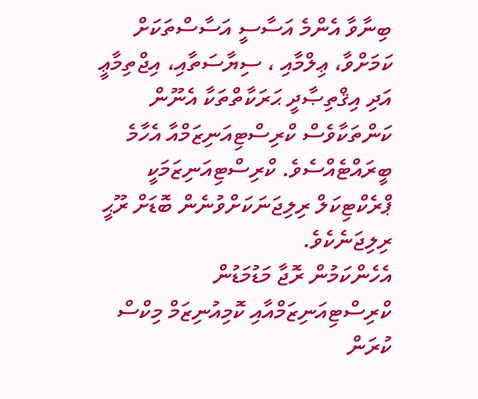ބިނާވާ އެންމެ އަސާސީ އަސާސްތަކަށް ކަމަށްވާ، ޢިލްމާއި ، ސިޔާސަތާއި، އިޖްތިމާޢީ އަދި އިޤްތިޞާދީ ޙަރަކާތްތަކާ އެނޫން ކަންތަކާވެސް ކްރިސްޓިއަނިޒަމްއާ އެހާމެ ބީރައްޓެއްސެވެ. ކްރިސްޓިއަނިޒަމަކީ ޕްރެކްޓިކަލް ރިލިޖަނަކަށްވުނެން ބޮޑަށް ރޫޙީ ރިލިޖަނެކެވެ.
އެހެންކަމުން ރޮޖާ މަޑުމަޑުން ކްރިސްޓިއަނިޒަމްއާއި ކޮމިއުނިޒަމް މިކްސް ކުރަން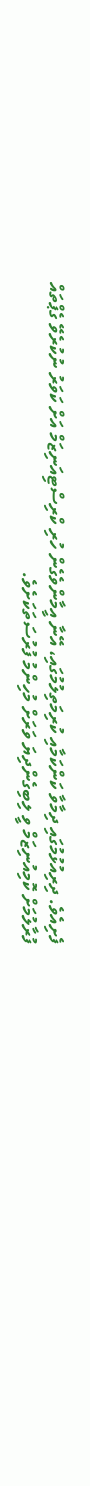ފެށިއެވެ. ދިރިއުޅުމުގައި ދިމާވާ ކަންކަމާއި ކުރިމަތިލުމުގައި، އޭނާ އީމާންވެގެން ހުރި ކްރިސްޓިއަނިޒަމް އަށް ކަވަރު ނުކުރެވޭ ގެޕްތައް ފުރާލުމަށް ކޮމިއުނިޒަމް ވީ ލިބިގެންދިޔަ ވަރަށް މުހިންމު ފުރުސަތަކަށެވެ.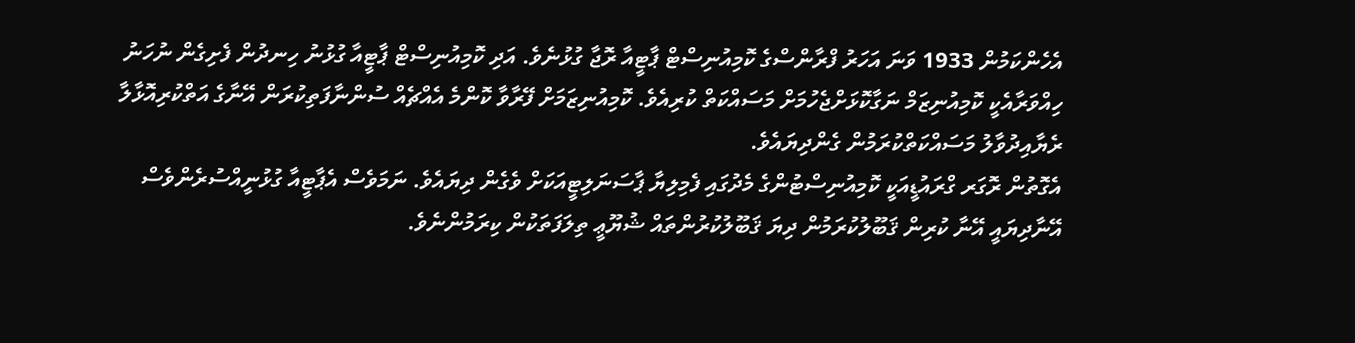އެހެންކަމުން 1933 ވަނަ އަހަރު ފްރާންސްގެ ކޮމިއުނިސްޓް ޕާޓީއާ ރޮޖާ ގުޅުނެވެ. އަދި ކޮމިއުނިސްޓް ޕާޓީއާ ގުޅުނު ހިނދުން ފެށިގެން ނުހަނު ހިއްވަރާއެކީ ކޮމިއުނިޒަމް ނަގާކޮޅަށްޖެހުމަށް މަސައްކަތް ކުރިއެވެ. ކޮމިއުނިޒަމަށް ފޭރާވާ ކޮންމެ އެއްޗެއް ސުންނާފަތިކުރަން އޭނާގެ އަތްކުރިއޮޅާލާ ރެޔާއިދުވާލު މަސައްކަތްކުރަމުން ގެންދިޔައެވެ.
އެގޮތުން ރޮގަރ ގްރައުޑީއަކީ ކޮމިއުނިސްޓުންގެ މެދުގައި ފެމިލިޔާ ޕާސަނަލިޓީއަކަށް ވެގެން ދިޔައެވެ. ނަމަވެސް އެޕާޓީއާ ގުޅުނީއްސުރެންވެސް އޭނާދިޔައީ އޭނާ ކުރިން ޤަބޫލުކުރަމުން ދިޔަ ޤަބޫލުކުރުންތައް ޝުޔޫޢީ ތިލަފަތަކުން ކިރަމުންނެވެ.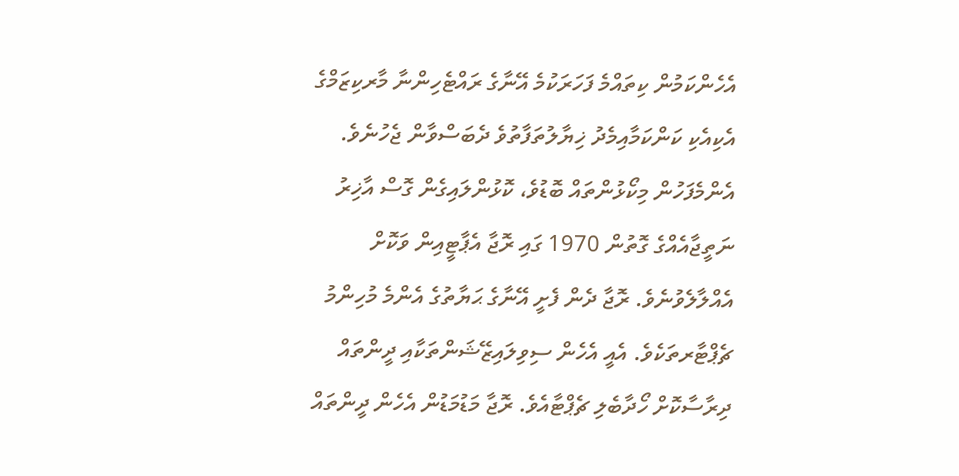އެހެންކަމުން ކިތައްމެ ފަހަރަކުމެ އޭނާގެ ރައްޓެހިންނާ މާރކިޒަމްގެ އެކިއެކި ކަންކަމާއިމެދު ޚިޔާލުތަފާތުވެ ދެބަސްވާން ޖެހުނެވެ. އެންމެފަހުން މިކޯޅުންތައް ބޮޑުވެ، ކޮޅުންލައިގެން ގޮސް އާޚިރު ނަތީޖާއެއްގެ ގޮތުން 1970 ގައި ރޮޖާ އެޕާޓީއިން ވަކޮށް އެއްލާލެވުނެވެ. ރޮޖާ ދެން ފެށީ އޭނާގެ ޙަޔާތުގެ އެންމެ މުހިންމު ޗެޕްޓާރތަކެވެ. އެއީ އެހެން ސިވިލައިޒޭޝަންތަކާއި ދީންތައް ދިރާސާކޮށް ހޯދާބެލި ޗެޕްޓާއެވެ. ރޮޖާ މަޑުމަޑުން އެހެން ދީންތައް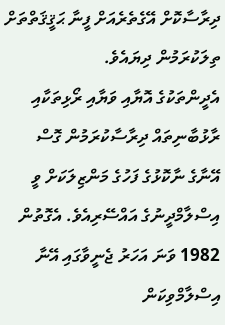ދިރާސާކޮށް އޭގެތެރެއަށް ފީނާ ޙަޤީޤަތްތަށް ތިލަކުރަމުން ދިޔައެވެ.
އެދީންތަކުގެ އޮޔާއި ވަޔާއި ރޯޅިތަކާއި ރާޅުބާނިތައް ދިރާސާކުރަމުން ގޮސް އޭނާގެ ނާކޮޅުގެ ފަހުގެ މަންޒިލަކަށް ވީ އިސްލާމްދީނުގެ އައްސޭރިއެވެ. އެގޮތުން 1982 ވަނަ އަހަރު ޖެނީވާގައި އޭނާ އިސްލާމްވިކަން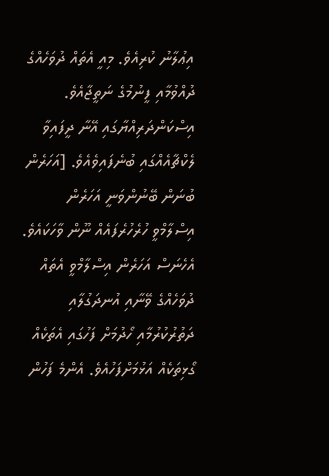އިޢުލާނު ކުރިއެވެ. މިއީ އެތައް ދުވަހެއްގެ ދުއްވުމާއި ފީނުމުގެ ނަތީޖާއެވެ. އިސްކަންދަރިއްޔާގައި އޭނާ ދީފައިވާ ލެކްޗާއެއްގައި ބުނެފައިވެއެވެ. [އަހަރެން ބުނަން ބޭނުންވަނީ އަހަރެން އިސްލާމްވީ ހުރެހުރެފައެއް ނޫން ވާހަކައެވެ. އެހެނަސް އަހަރެން އިސްލާމްވީ އެތައް ދުވަހެއްގެ ވޭނާއި އުނދަގުލާއި ދަތުރުކުރުމާއި ހޯދުމަށް ފަހުގައި އެތަކެއް ގޯޅިތަކެއް އަޅުމަށްފަހުއެވެ. އެންމެ ފަހުން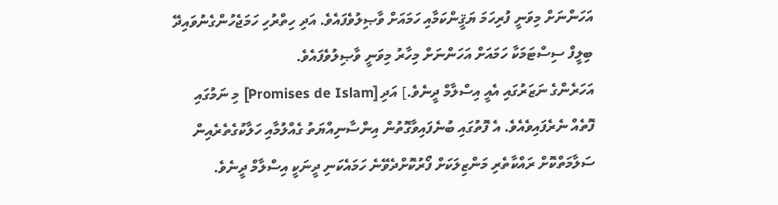އަހަންނަށް މިވަނީ ފުރިހަމަ ޔަޤީންކަމާއި ހަމައަށް ވާޞިލުވެފައެވެ. އަދި ހިތްރުހި ހަމަޖެހުންގެނުވައިދޭ ބިލީފް ސިސްޓަމަކާ ހަމައަށް އަހަންނަށް މިހާރު މިވަނީ ވާޞިލުވެފައެވެ.
އަހަރެންގެ ނަޒަރުގައި އެއީ އިސްލާމް ދީނެވެ.] އަދި [Promises de Islam] މި ނަމުގައި ފޮތެއް ނެރެފައިވެއެވެ. އެ ފޮތުގައި ބުނެފައިވާގޮތުން އިންސާނިއްޔަތު ގެއްލުމާއި ހަލާކުގެތެރެއިން ސަލާމަތްކޮށް ރައްކާތެރި މަންޒިލަކަށް ފޯރުކޮށްދެވޭނެ ހަމައެކަނި ދީނަކީ އިސްލާމް ދީނެވެ.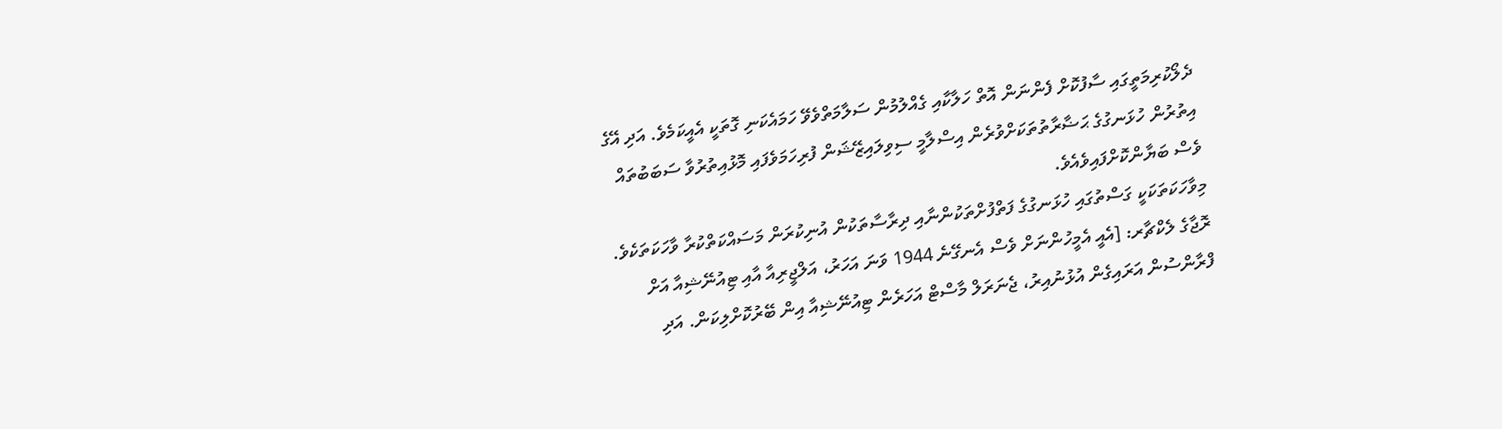ދެލޯކުރިމަތީގައި ސާފުކޮށް ފެންނަން އޮތް ހަލާކާއި ގެއްލުމުން ސަލާމަތްވެވޭ ހަމައެކަނި ގޮތަކީ އެއީކަމެވެ. އަދި އޭގެ އިތުރުން ހުޅަނގުގެ ޙަޟާރާތުތަކަށްވުރެން އިސްލާމީ ސިވިލައިޒޭޝަން ފުރިހަމަވެފައި މޮޅުއިތުރުވާ ސަބަބުތައް ވެސް ބަޔާންކޮށްފައިވެއެވެ.
މިވާހަކަތަކަކީ ގަސްތުގައި ހުޅަނގުގެ ފަތްފުށްތަކުންނާއި ދިރާސާތަކުން އުނިކުރަން މަސައްކަތްކުރާ ވާހަކަތަކެވެ. ރޮޖާގެ ލެކްޗާރ: [އެއީ އެމީހުންނަށް ވެސް އެނގޭނެ 1944 ވަނަ އަހަރު، އަލްޖީރިއާ އާއި ޓިއުނޭޝިއާ އަށް ފްރާންސުން އަރައިގެން އުޅުނުއިރު، ޖެނަރަލް މާސްޓް އަހަރެން ޓިއުނޭޝިއާ އިން ބޭރުކޮށްލިކަން. އަދި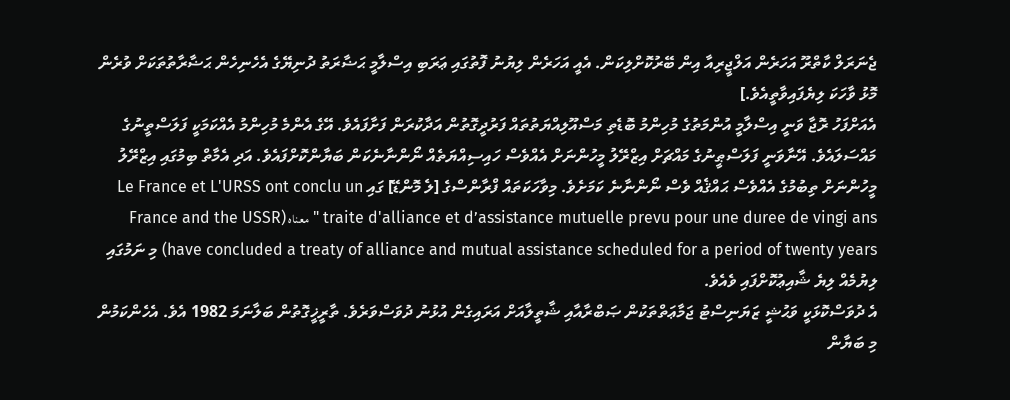ޖެނަރަލް ކާތްރޫ އަހަރެން އަލްޖީރިއާ އިން ބޭރުކޮށްލިކަން. އެއީ އަހަރެން ލިޔުނު ފޮތުގައި ޢަރަބި އިސްލާމީ ޙަޟާރަތު ދުނިޔޭގެ އެހެނިހެން ޙަޟާރާތުތަކަށް ވުރެން މޮޅު ވާހަކަ ލިޔެފައިވާތީއެވެ.]
އެއަށްފަހު ރޮޖާ ވަނީ އިސްލާމީ އުންމަތުގެ މުހިންމު ބޮޑެތި މަސްއޫލިއްޔަތުތައް ފަރުދީގޮތުން އަދާކުރަން ފަށާފައެވެ. އޭގެ އެންމެ މުހިންމު އެއްކަމަކީ ފަލަސްތީނުގެ މައްސަލައެވެ. އޭނާވަނީ ފަލަސްޠީނުގެ މައްޗަށް އިޒްރޭލު މީހުންނަށް އެއްވެސް ހައިސިއްޔަތެއް ނޯންނާނެކަން ބަޔާންކޮށްފައެވެ. އަދި އެމާތް ބިމުގައި އިޒްރޭލު މީހުންނަށް ތިބުމުގެ އެއްވެސް ޙައްޤެއް ވެސް ނޯންނާނެ ކަމަށެވެ. މިވާހަކަތައް ފްރާންސްގެ [ލެ މޮންޑޭ] ގައި Le France et L'URSS ont conclu un traite d'alliance et d’assistance mutuelle prevu pour une duree de vingi ans " معناه (France and the USSR have concluded a treaty of alliance and mutual assistance scheduled for a period of twenty years) މި ނަމުގައި ލިޔުމެއް ލިޔެ ޝާއިޢުކޮށްފައި ވެއެވެ.
އެ ދުވަސްކޮޅަކީ ވަޙުޝީ ޒަޔަނިސްޓު ޖަމާޢަތްތަކުން ޞަބްރާއާއި ޝާތީލާއަށް އަރައިގެން އުޅުނު ދުވަސްވަރެވެ. ތާރީޚީގޮތުން ބަލާނަމަ 1982 އެވެ. އެހެންކަމުން މި ބަޔާން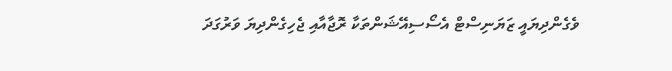ވެގެންދިޔައީ ޒަޔަނިސްޓް އެސޯސިއޭޝަންތަކާ ރޮޖާއާއި ޖެހިގެންދިޔަ ވަރުގަދަ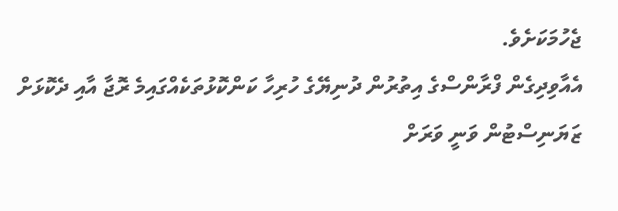ޖެހުމަކަށެވެ.
އެއާވިދިގެން ފްރާންސްގެ އިތުރުން ދުނިޔޭގެ ހުރިހާ ކަންކޮޅުތަކެއްގައިމެ ރޮޖާ އާއި ދެކޮޅަށް ޒަޔަނިސްޓުން ވަނީ ވަރަށް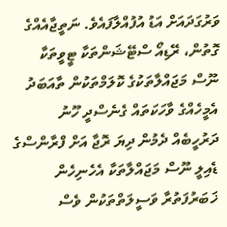ވަރުގަދައަށް އަޑު އުފުއްލާފައެވެ. ނަތީޖާއެއްގެ ގޮތުން، ރޭޑިއޯ ސްޓޭޝަންތަކާ ޓީވީތަކާ ނޫސް މަޖައްލާތަކުގެ ކޮލަމްތަކުން ތާއަބަދު އެމީހެއްގެ ވާހަކަތައް ގެނެސްދީ ހޫނު ދަރުހީބެއް ދެމުން ދިޔަ ރޮޖާ އަށް ފްރާންސްގެ ޑެއިލީ ނޫސް މަޖައްލާތަކާ އެހެނިހެން ޚަބަރުފަތުރާ ވަސީލަތްތަކުން ވެސް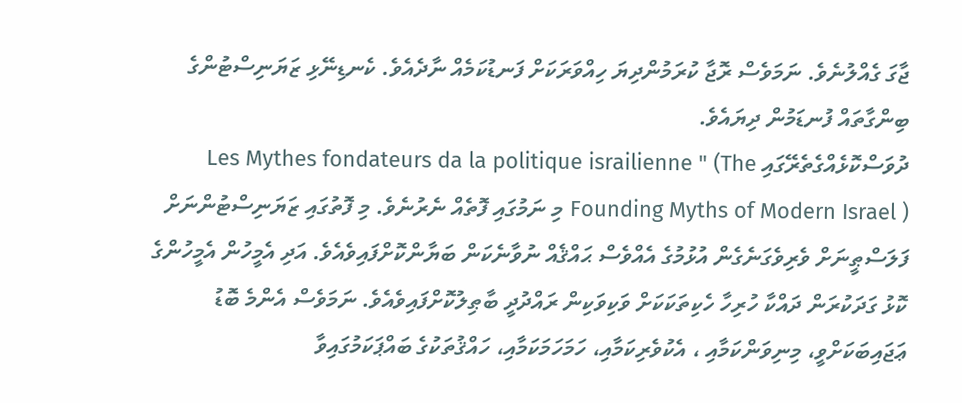ޖާގަ ގެއްލުނެވެ. ނަމަވެސް ރޮޖާ ކުރަމުންދިޔަ ހިއްވަރަކަށް ފަނޑުކަމެއް ނާދެއެވެ. ކެނޑިނޭޅި ޒަޔަނިސްޓުންގެ ބިންގާތައް ފުނޑަމުން ދިޔައެވެ.
ދުވަސްކޮޅެއްގެތެރޭގައި Les Mythes fondateurs da la politique israilienne " (The Founding Myths of Modern Israel ) މި ނަމުގައި ފޮތެއް ނެރުނެވެ. މި ފޮތުގައި ޒަޔަނިސްޓުންނަށް ފަލަސްޠީނަށް ވެރިވެގަނެގެން އުޅުމުގެ އެއްވެސް ޙައްޤެއް ނުވާނެކަން ބަޔާންކޮށްފައިވެއެވެ. އަދި އެމީހުން އެމީހުންގެ ކޮޅު ގަދަކުރަން ދައްކާ ހުރިހާ ހެކިތަކަކަށް ވަކިވަކިން ރައްދުދީ ބާޠިލުކޮށްފައިވެއެވެ. ނަމަވެސް އެންމެ ބޮޑު ޢަޖައިބަކަށްވީ، މިނިވަންކަމާއި ، އެކުވެރިކަމާއި، ހަމަހަމަކަމާއި، ހައްޤުތަކުގެ ބައްޕަކަމުގައިވާ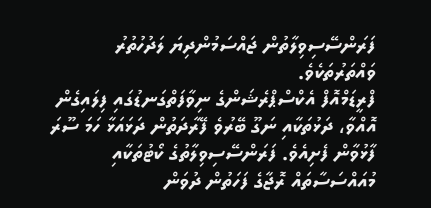ފަރަންސޭސިވިލާތުން ޖައްސަމުންދިޔަ ލަދުހުތުރު ވައްތަރުތަކެވެ.
ފްރީޑަމްއޮފް އެކްސްޕްރެޝަންގެ ނިވާފަތްގަނޑުގައި ފިލައިގެން އޮއްވާ، ދަޅުތަކާއި ނަގޫ ބޭރުވެ ފޭރާދަތުން ދަޅައަޅާ ހަމަ ސޫރަ ފާޅުވާން ފެށިއެވެ. ފަރަންސޭސިވިލާތުގެ ކޯޓުތަކާއި މުއައްސަސާތައް ރޮޖާގެ ފަހަތުން ދުވަން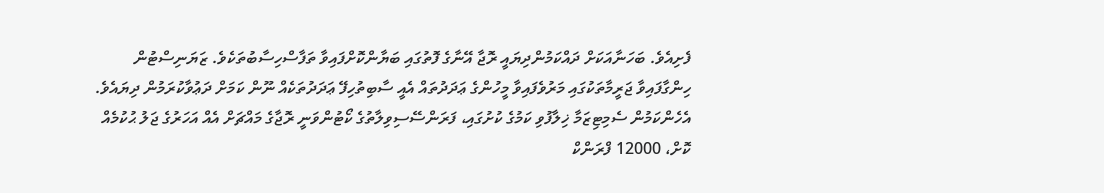ފެށިއެވެ. ބަހަނާއަކަށް ދައްކަމުންދިޔައީ ރޮޖާ އޭނާގެ ފޮތުގައި ބަޔާންކޮށްފައިވާ ތަފާސްހިސާބުތަކެވެ. ޒަޔަނިސްޓުން ހިންގާފައިވާ ޖަރީމާތަކުގައި މަރުވެފައިވާ މީހުންގެ ޢަދަދުތައް އެއީ ސާބިތުހިފޭ ޢަދަދުތަކެއް ނޫން ކަމަށް ދަޢުވާކުރަމުން ދިޔައެވެ. އެހެންކަމުން ސެމިޓިޒަމާ ޚިލާފުވި ކަމުގެ ކުށުގައި، ފަރަންސޭސިވިލާތުގެ ކޯޓުންވަނީ ރޮޖާގެ މައްޗަށް އެއް އަހަރުގެ ޖަލު ޙުކުމެއް ކޮށް، 12000 ފްރަންކް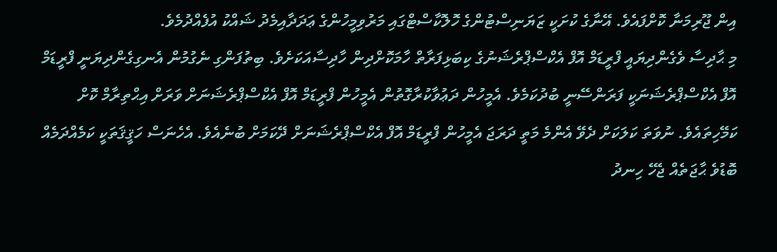އިން ޖޫރިމަނާ ކޮށްފައެވެ. އޭނާގެ ކުށަކީ ޒަޔަނިސްޓުންގެ ހޮލޮކާސްޓްގައި މަރުވިމީހުންގެ ޢަދަދާއިމެދު ޝައްކު އުފެއްދުމެވެ.
މި ޙާދިސާ ވެގެންދިޔައީ ފްރީޑަމް އޮފް އެކްސްޕްރެޝަނުގެ ކިބަޅިފަރާތް ހާމަކޮށްދިން ހާދިސާއަކަށެވެ. ބިތުފަންގި ނެގުމުން އެނގިގެންދިޔަނީ ފްރީޑަމް އޮފް އެކްސްޕްރެޝަނަކީ ފަރަންސޭނީ ބުދުކަމެވެ. އެމީހުން ދަޢުވާކުރާގޮތުން އެމީހުން ފްރީޑަމް އޮފް އެކްސްޕްރެޝަނަށް ވަރަށް އިޙްތިރާމް ކޮށް ކަމޭހިތައެވެ. ނުވަތަ ކަލަކަށް ދެވޭ އެންމެ މަތީ ދަރަޖަ އެމީހުން ފްރީޑަމް އޮފް އެކްސްޕްރެޝަނަށް ދޭކަމަށް ބުނެއެވެ. އެހެނަސް ހަޤީޤަތަކީ ކަމެއްދަމެއް ބޮޑުވެ ޙާޖަތެއް ޖެހޭ ހިނދު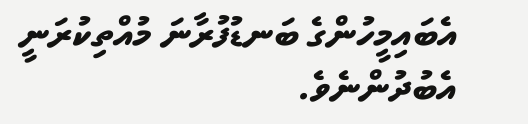އެބައިމީހުންގެ ބަނޑުފުރާނަ މުއްތިކުރަނީ އެބުދުންނެވެ.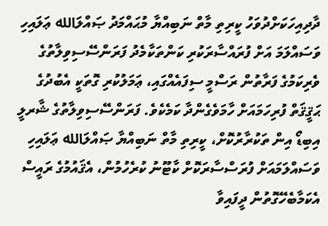ދާދިއިހަކަށްދުވަހު ކީރިތި މާތް ނަބިއްޔާ މުޙައްމަދު ޞައްލަالله ޢަލައިހި ވަސައްލަމަ އަށް ފުރައްސާރަކުރި ކަންތަކާމެދު ފަރަންސޭސިވިލާތުގެ ވެރިކަމުގެ ފަރާތުން ރަސްމީ ސިފައެއްގައި، ޢަމަލުކުރި ގޮތަކީ އެބުދުގެ ޙަޤީޤަތް ފުރިހަމައަށް ހާމަވެގެންދާ ކަމެކެވެ. ފަރަންސޭސިވިލާތުގެ ޝާރލީ އިބިޑޯ އިން ތަކުރާރުކޮށް، ކީރިތި މާތް ނަބިއްޔާ ޞައްލަالله ޢަލައިހި ވަސައްލަމައަށް ފުރަސްސާރަކޮށް ކާޓޫނު ކުރެހުމުން، އެޤައުމުގެ ރައީސް އެކަމާބެހޭގޮތުން ދީފައިވާ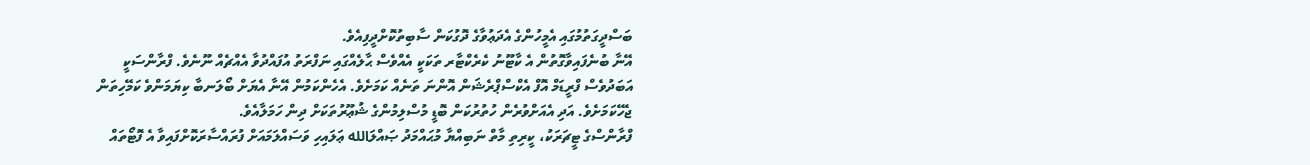ބަސްދީގަތުމުގައި އެމީހުންގެ އެދަޢުވާގެ ދޮގުކަން ސާބިތުކޮށްދީފިއެވެ.
އޭނާ ބުނެފައިވާގޮތުން އެ ކާޓޫނު ކެރެކްޓާރ ތަކަކީ އެއްވެސް ޙާލެއްގައި ނަފްރަތު އުފައްދުވާ އެއްޗެއް ނޫނެވެ. ފްރާންސަކީ އަބަދުވެސް ފްރީޑަމް އޮފް އެކްސްޕްރެޝަން އޮންނަ ތަނެއް ކަމަށެވެ. އެހެންކަމުން އޭނާ އެޔަށް ބޯލަނބާ ކިޔަމަންވެ ކަމޭހިތަން ޖެހޭކަމަށެވެ. އަދި އެއަށްވުރެން ހުތުރުކަން ބޮޑީ މުސްލިމުންގެ ޝުޢޫރުތަކަށް ދިން ހަމަލާއެވެ.
ފްރާންސްގެ ޓީޗަރަކު، ކީރިތި މާތް ނަބިއްޔާ މުޙައްމަދު ޞައްލަالله ޢަލައިހި ވަސައްލަމައަށް ފުރައްސާރަކޮށްފައިވާ އެ ފޮޓޯތައް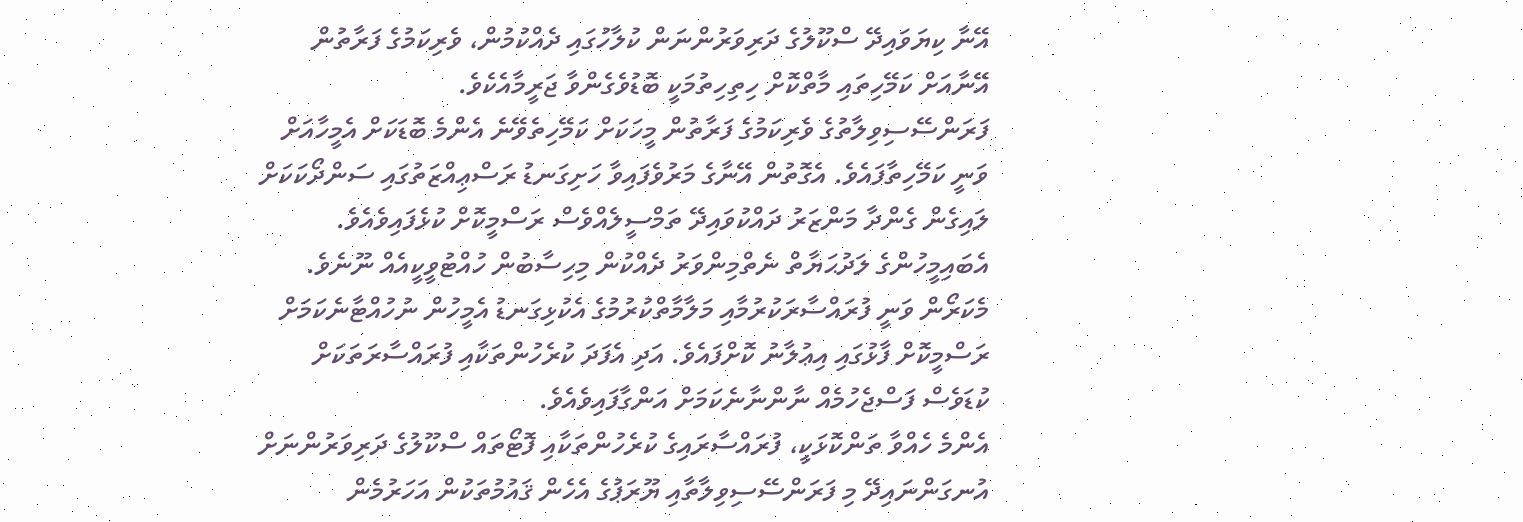އޭނާ ކިޔަވައިދޭ ސްކޫލުގެ ދަރިވަރުންނަން ކުލާހުގައި ދެއްކުމުން، ވެރިކަމުގެ ފަރާތުން އޭނާއަށް ކަމޭހިތައި މާތްކޮށް ހިތިހިތުމަކީ ބޮޑުވެގެންވާ ޖަރީމާއެކެވެ.
ފަރަންސޭސިވިލާތުގެ ވެރިކަމުގެ ފަރާތުން މީހަކަށް ކަމޭހިތެވޭނެ އެންމެ ބޮޑަކަށް އެމީހާއަށް ވަނީ ކަމޭހިތާފައެވެ. އެގޮތުން އޭނާގެ މަރުވެފައިވާ ހަށިގަނޑު ރަސްޢިއްޒަތުގައި ސަންދޯކަކަށް ލައިގެން ގެންދާ މަންޒަރު ދައްކުވައިދޭ ތަމްސީލެއްވެސް ރަސްމީކޮށް ކުޅެފައިވެއެވެ. އެބައިމީހުންގެ ލަދުޙަޔާތް ނެތްމިންވަރު ދެއްކުން މިހިސާބުން ހުއްޓުވީކީއެއް ނޫނެވެ. މެކަރޯން ވަނީ ފުރައްސާރަކުރުމާއި މަލާމާތްކުރުމުގެ އެކުޅިގަނޑު އެމީހުން ނުހުއްޓާނެކަމަށް ރަސްމީކޮށް ފާޅުގައި އިޢުލާނު ކޮށްފައެވެ. އަދި އެފަދަ ކުރެހުންތަކާއި ފުރައްސާރަތަކަށް ކުޑަވެސް ފަސްޖެހުމެއް ނާންނާނެކަމަށް އަންގާފައިވެއެވެ.
އެންމެ ހެއްވާ ތަންކޮޅަކީ، ފުރައްސާރައިގެ ކުރެހުންތަކާއި ފޮޓޯތައް ސްކޫލުގެ ދަރިވަރުންނަށް އުނގަންނައިދޭ މި ފަރަންސޭސިވިލާތާއި ޔޫރަޕުގެ އެހެން ޤައުމުތަކުން އަހަރުމެން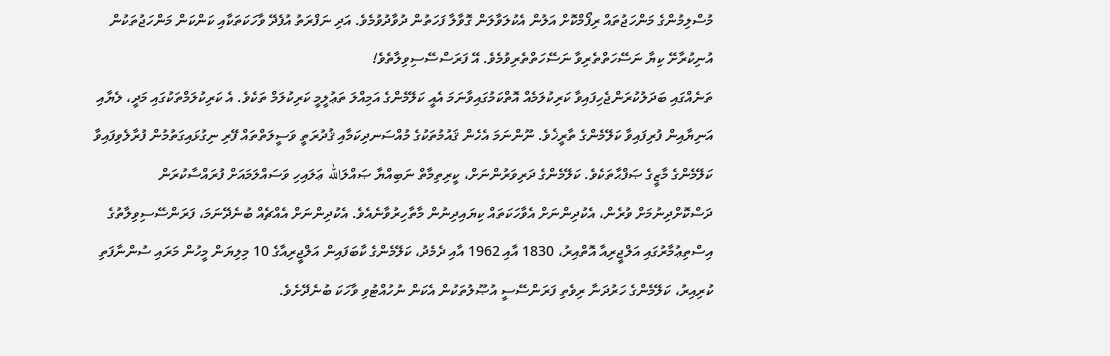މުސްލިމުންގެ މަންހަޖުތައް ރިފޯމްކޮށް އަލުން އެކުލަވާލަން ގޮވާލާ ފަހަތުން ދުވާދުވުމެވެ. އަދި ނަފްރަތު އުފެދޭ ވާހަކަތަކާއި ކަންކަން މަންހަޖުތަކުން އުނިކުރާށޭ ކިޔާ ނަސޭހަތްތެރިވާ ނަސޭހަތްތެރިވުމެވެ. އޭ ފަރަސްސޭސިވިލާތެވެ!
ތަނެއްގައި ބަދަލުކުރަންޖެހިފައިވާ ކަރިކުލަމެއް އޮތްކަމުގައިވާނަމަ އެއީ ކަލޭމެންގެ އަމިއްލަ ތަޢުލީމީ ކަރިކުލަމް ތަކެވެ. އެ ކަރިކުލަމްތަކުގައި މަދީ، ލެޔާއި އަނިޔާއިން ފުރިފައިވާ ކަލޭމެންގެ ތާރީޚެވެ. ނޫންނަމަ އެހެން ޤައުމުތަކުގެ މުއްސަނދިކަމާއި ޤުދުރަތީ ވަސީލަތްތައް ފޭރި ނިގުޅައިގަތުމުން ފުރާލެވިފައިވާ ކަލޭމެންގެ މާޒީގެ ޞަފްޙާތަކެވެ. ކަލޭމެންގެ ދަރިވަރުންނަށް، ކީރިތިމާތް ނަބިއްޔާ ޞައްލަالله ޢަލައިހި ވަސައްލަމައަށް ފުރައްސާކުރަން ދަސްކޮށްދިނުމަށް ވުރެން، އެކުދިންނަށް އެވާހަކަތައް ކިޔައިދިނުން މާތާހިރުވާނެއެވެ. އެކުދިންނަށް އެއްޗެއް ބުނެދޭނަމަ، ފަރަންސޭސިވިލާތުގެ އިސްތިޢުމާރުގައި އަލްޖީރިއާ އޮތްއިރު، 1830 އާއި 1962 އާއި ދެމެދު، ކަލޭމެންގެ ކާބަފައިން އަލްޖީރިއާގެ 10 މިލިޔަން މީހުން މަރައި ސުންނާފަތި ކުރިއިރު، ކަލޭމެންގެ ހަރުދަނާ ރިވެތި ފަރަންސޭސީ އުޞޫލުތަކުން އެކަން ނުހުއްޓުވި ވާހަކަ ބުނެދޭށެވެ.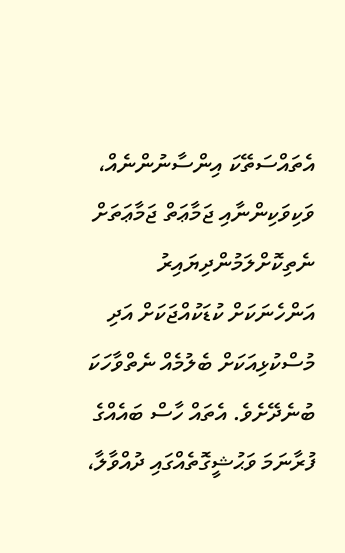އެތައްސަތޭކަ އިންސާނުންނެއް، ވަކިވަކިންނާއި ޖަމާޢަތް ޖަމާޢަތަށް ނެތިކޮށްލަމުންދިޔައިރު އަންހެނަކަށް ކުޑަކުއްޖަކަށް އަދި މުސްކުޅިއަކަށް ބެލުމެއް ނެތްވާހަކަ ބުނެދޭށެވެ. އެތައް ހާސް ބައެއްގެ ފުރާނަމަ ވަޙުޝީގޮތެއްގައި ދުއްވާލާ،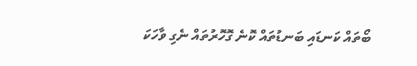ބޯތައް ކަނޑައި ބަނޑުތައް ކޮނެ ގޮހޮރުތައް ނެގި ވާހަކަ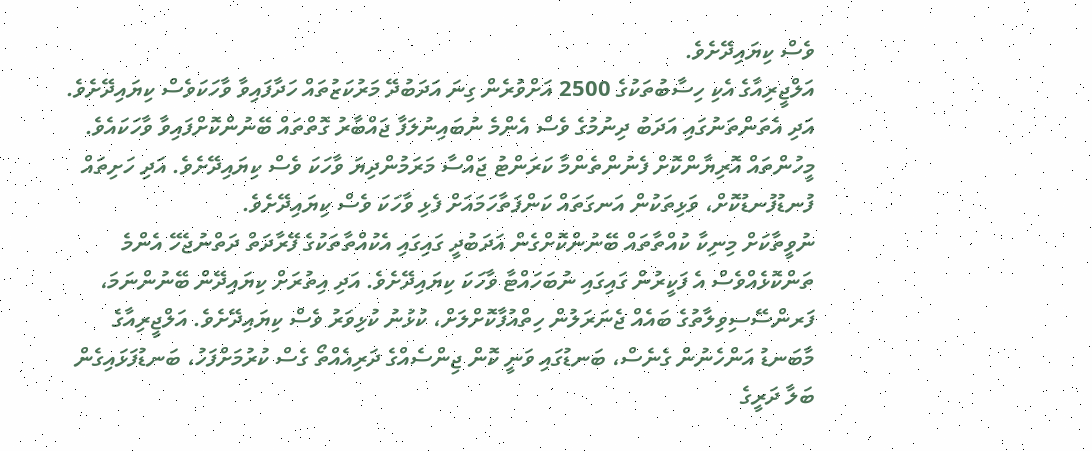ވެސް ކިޔައިދޭށެވެ.
އަލްޖީރިއާގެ އެކި ހިސާބުތަކުގެ 2500 އަށްވުރެން ގިނަ އަދަބުދޭ މަރުކަޒުތައް ހަދާފައިވާ ވާހަކަވެސް ކިޔައިދޭށެވެ. އަދި އެތަންތަނުގައި އަދަބު ދިނުމުގެ ވެސް އެންމެ ނުބައިނުލަފާ ޖައްބާރު ގޮތްތައް ބޭނުންކޮށްފައިވާ ވާހަކައެވެ. މީހުންތައް އޮރިޔާންކޮށް ފެނުންތެންމާ ކަރަންޓު ޖައްސާ މަރަމުންދިޔަ ވާހަކަ ވެސް ކިޔައިދޭށެވެ. އަދި ހަށިތައް ފުނޑުފުނޑުކޮށް، ވަޅިތަކުން އަނގަތައް ކަންފަތާހަމައަށް ފެޅި ވާހަކަ ވެސް ކިޔައިދޭށެވެ.
ނުވީތާކަށް މިނިކާ ކުއްތާތައް ބޭނުންކޮށްގެން އަދަބުދީ ގައިގައި އެކުއްތާތަކުގެ ފޭރާދަތް ދަތްނުޖެހޭ އެންމެ ތަންކޮޅެއްވެސް އެ ފަކީރުން ގައިގައި ނުބަހައްޓާ ވާހަކަ ކިޔައިދޭށެވެ. އަދި އިތުރަށް ކިޔައިދޭން ބޭނުންނަމަ، ފަރންސޭސިވިލާތުގެ ބައެއް ޖެނަރަލުން ހިތްއުފާކޮށްލަށް، ކުޅުނު ކުޅިވަރު ވެސް ކިޔައިދޭށެވެ. އަލްޖީރިއާގެ މާބަނޑު އަންހެނުން ގެނެސް، ބަނޑުގައި ވަނީ ކޮން ޖިންސެއްގެ ދަރިއެއްތޯ ގެސް ކުރުމަށްފަހު، ބަނޑުފަޅައިގެން ބަލާ ދަރީގެ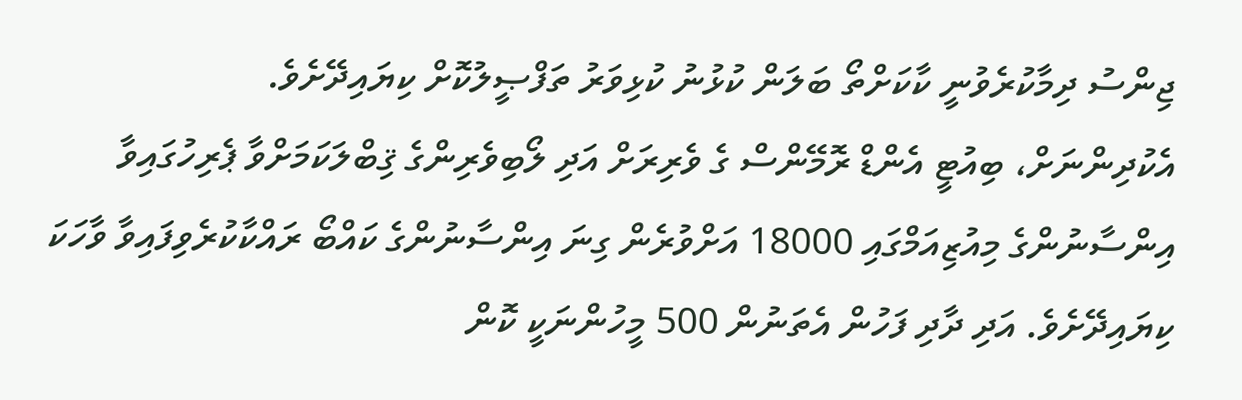ޖިންސު ދިމާކުރެވުނީ ކާކަށްތޯ ބަލަން ކުޅުނު ކުޅިވަރު ތަފްޞީލުކޮށް ކިޔައިދޭށެވެ.
އެކުދިންނަށް، ބިއުޓީ އެންޑް ރޮމޭންސް ގެ ވެރިރަށް އަދި ލޯބިވެރިންގެ ޤިބްލަކަމަށްވާ ޕެރިހުގައިވާ އިންސާނުންގެ މިއުޒިއަމްގައި 18000 އަށްވުރެން ގިނަ އިންސާނުންގެ ކައްބޯ ރައްކާކުރެވިފައިވާ ވާހަކަ ކިޔައިދޭށެވެ. އަދި ދާދި ފަހުން އެތަނުން 500 މީހުންނަކީ ކޮން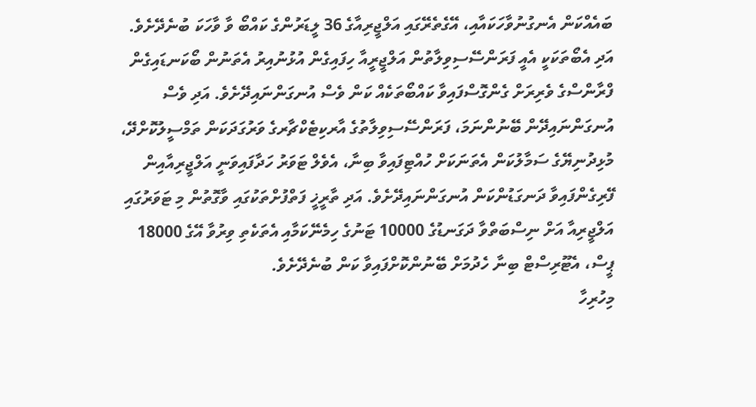ބައެއްކަން އެނގުނުވާހަކައާއި، އޭގެތެރޭގައި އަލްޖީރިއާގެ 36 ލީޑަރުންގެ ކައްބޯ ވާ ވާހަކަ ބުނެދޭށެވެ. އަދި އެބޯތަކަކީ އެއީ ފަރަންސޭސިވިލާތުން އަލްޖީރީއާ ހިފައިގެން އުޅުނުއިރު އެތަނުން ބޯކަނޑައިގެން ފްރާންސްގެ ވެރިރަށް ގެންގޮސްފައިވާ ކައްބޯތަކެއް ކަން ވެސް އުނގަންނައިދޭށެވެ. އަދި ވެސް އުނގަންނައިދޭން ބޭނުންނަމަ، ފަރަންސޭސިވިލާތުގެ އާރކިޓެކްޗާރގެ ވަރުގަދަކަން ތަމްސީލުކޮށްދޭ، މުޅިދުނިޔޭގެ ސަމާލުކަން އެތަނަކަށް ހުއްޓިފައިވާ ބިނާ، އެވެލް ޓަވަރު ހަދާފައިވަނީ އަލްޖީރިއާއިން ފޭރިގެންފައިވާ ދަނގަޑުންކަން އުނގަންނައިދޭށެވެ. އަދި ތާރީޚީ ފަތްފުށްތަކުގައި ވާގޮތުން މި ޓަވަރުގައި އަލްޖީރިއާ އަށް ނިސްބަތްވާ ދަގަނޑުގެ 10000 ޓަނުގެ ހިމެނޭކަމާއި އެތަކެތި ވިރުވާ އޭގެ 18000 ޕީސް، އެޓޫރިސްޓް ބިނާ ހެދުމަށް ބޭނުންކޮށްފައިވާ ކަން ބުނެދޭށެވެ.
މިހުރިހާ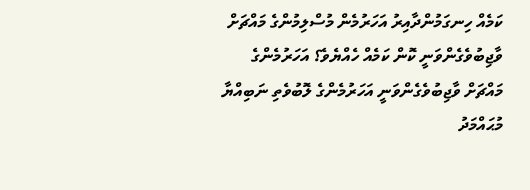ކަމެއް ހިނގަމުންދާއިރު އަހަރުމެން މުސްލިމުންގެ މައްޗަށް ވާޖިބުވެގެންވަނީ ކޮން ކަމެއް ހެއްޔެވެ؟ އަހަރުމެންގެ މައްޗަށް ވާޖިބުވެގެންވަނީ އަހަރުމެންގެ ލޮބުވެތި ނަބިއްޔާ މުޙައްމަދު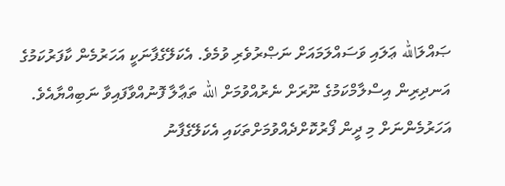ޞައްލަالله ޢަލައި ވަސައްލަމައަށް ނަޞްރުވެރި ވުމެވެ. އެކަލޭގެފާނަކީ އަހަރުމެން ކާފަރުކަމުގެ އަނދިރިން އިސްލާމްކަމުގެ ނޫރަށް ނެރުއްވުމަށް الله ތަޢާލާ ފޮނުއްވާފައިވާ ނަބިއްޔާއެވެ. އަހަރުމެންނަށް މި ދީން ފޯރުކޮށްދެއްވުމަށްތަކައި އެކަލޭގެފާނު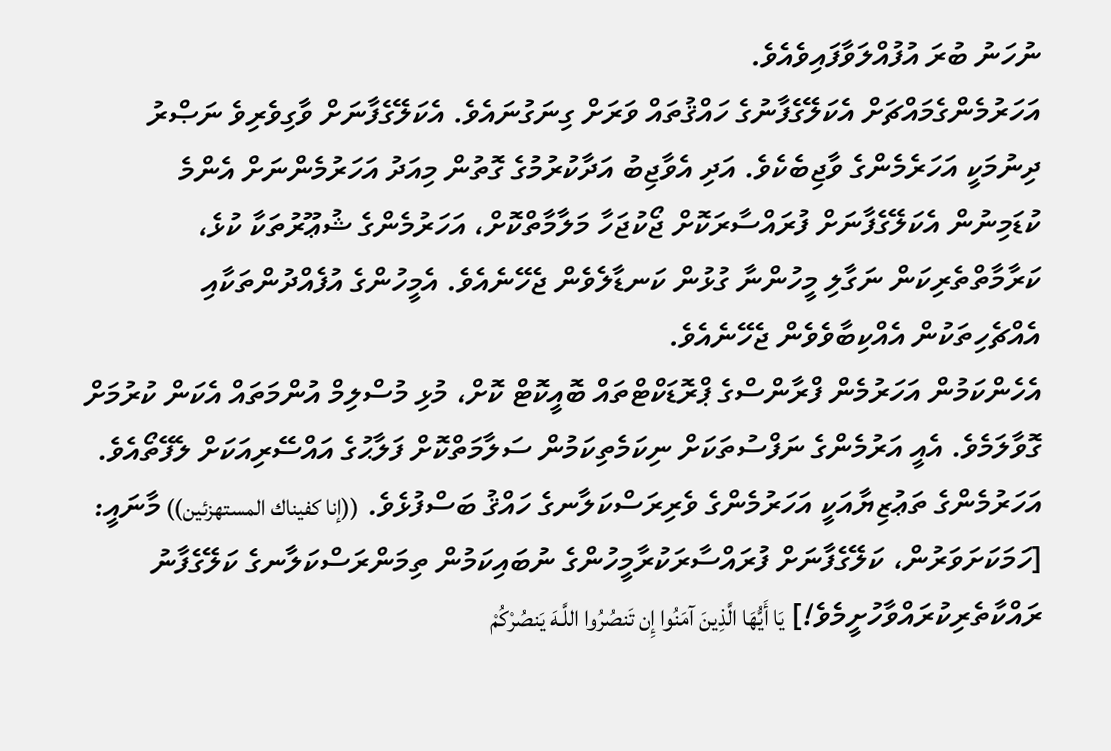ނުހަނު ބުރަ އުފުއްލަވާފައިވެއެވެ.
އަހަރުމެންގެމައްޗަށް އެކަލޭގެފާނުގެ ހައްޤުތައް ވަރަށް ގިނަގުނައެވެ. އެކަލޭގެފާނަށް ވާގިވެރިވެ ނަޞްރު ދިނުމަކީ އަހަރެމެންގެ ވާޖިބެކެވެ. އަދި އެވާޖިބު އަދާކުރުމުގެ ގޮތުން މިއަދު އަހަރުމެންނަށް އެންމެ ކުޑަމިނުން އެކަލޭގެފާނަށް ފުރައްސާރަކޮށް ޖޯކުޖަހާ މަލާމާތްކޮށް، އަހަރުމެންގެ ޝުޢޫރުތަކާ ކުޅެ، ކަރާމާތްތެރިކަން ނަގާލި މީހުންނާ ގުޅުން ކަނޑާލެވެން ޖެހޭނެއެވެ. އެމީހުންގެ އުފެއްދުންތަކާއި އެއްޗެހިތަކުން އެއްކިބާވެވެން ޖެހޭނެއެވެ.
އެހެންކަމުން އަހަރުމެން ފްރާންސްގެ ޕްރޮޑަކްޓްތައް ބޮއީކޮޓް ކޮށް، މުޅި މުސްލިމް އުންމަތައް އެކަން ކުރުމަށް ގޮވާލަމެވެ. އެއީ އަރުމެންގެ ނަފްސުތަކަށް ނިކަމެތިކަމުން ސަލާމަތްކޮށް ފަލާޙުގެ އައްސޭރިއަކަށް ލެފޭތޯއެވެ. އަހަރުމެންގެ ތަޢުޒިޔާއަކީ އަހަރުމެންގެ ވެރިރަސްކަލާނގެ ހައްޤު ބަސްފުޅެވެ. ((إنا كفيناك المستهزئين)) މާނައީ: [ހަމަކަށަވަރުން، ކަލޭގެފާނަށް ފުރައްސާރަކުރާމީހުންގެ ނުބައިކަމުން ތިމަންރަސްކަލާނގެ ކަލޭގެފާނު ރައްކާތެރިކުރައްވާހުށީމެވެ!] يَا أَيُّهَا الَّذِينَ آمَنُوا إِن تَنصُرُوا اللَّـهَ يَنصُرْكُمْ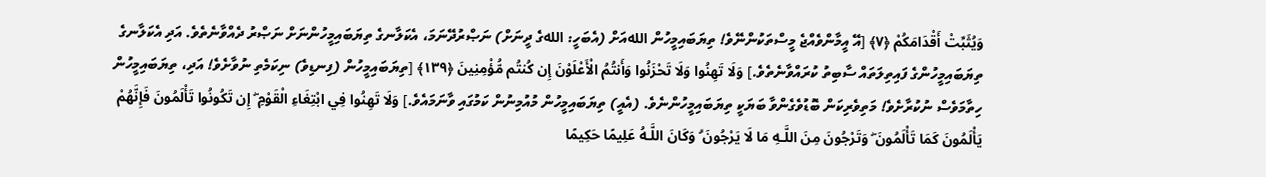وَيُثَبِّتْ أَقْدَامَكُمْ ﴿٧﴾ [އޭ އީމާންވެއްޖެ މީސްތަކުންނޭވެ! ތިޔަބައިމީހުން اللهއަށް (އެބަހީ: اللهގެ ދީނަށް) ނަޞްރުދޭނަމަ، އެކަލާނގެ ތިޔަބައިމީހުންނަށް ނަޞްރު ދެއްވާނެތެވެ. އަދި އެކަލާނގެ ތިޔަބައިމީހުންގެ ފައިތިލަތައް ސާބިތު ކުރައްވާނެތެވެ.] وَلَا تَهِنُوا وَلَا تَحْزَنُوا وَأَنتُمُ الْأَعْلَوْنَ إِن كُنتُم مُّؤْمِنِينَ ﴿١٣٩﴾ [ތިޔަބައިމީހުން (ފިނޑިވެ) ނިކަމެތި ނުވާށެވެ! އަދި، ތިޔަބައިމީހުން ހިތާމަވެސް ނުކުރާށެވެ! މަތިވެރިކަން ބޮޑުވެގެންވާ ބަޔަކީ ތިޔަބައިމީހުންނެވެ. (އެއީ) ތިޔަބައިމީހުން މުއުމިނުން ކަމުގައި ވާނަމައެވެ.] وَلَا تَهِنُوا فِي ابْتِغَاءِ الْقَوْمِ ۖ إِن تَكُونُوا تَأْلَمُونَ فَإِنَّهُمْ يَأْلَمُونَ كَمَا تَأْلَمُونَ ۖ وَتَرْجُونَ مِنَ اللَّـهِ مَا لَا يَرْجُونَ ۗ وَكَانَ اللَّـهُ عَلِيمًا حَكِيمًا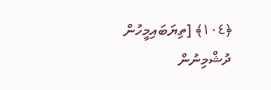﴿١٠٤﴾ [ތިޔަބައިމީހުން ދުޝްމިނުން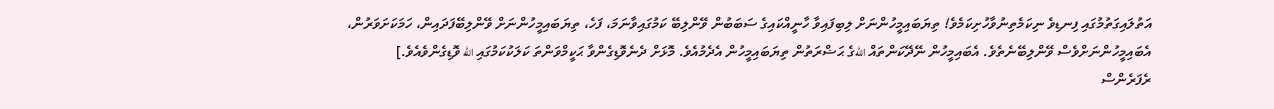އަތުލައިގަތުމުގައި ފިނޑިވެ ނިކަމެތިނުވާހުށިކަމެވެ! ތިޔަބައިމީހުންނަށް ލިބިފައިވާ ހާނީއްކައިގެ ސަބަބުން ވޭންލިބޭ ކަމުގައިވާނަމަ، ފަހެ، ތިޔަބައިމީހުންނަށް ވޭންލިބޭފަދައިން، ހަމަކަށަވަރުން، އެބައިމީހުންނަށްވެސް ވޭންލިބޭނެތެވެ. އެބައިމީހުން ނޭދޭކަންތައް اللهގެ ޙަޟްރަތުން ތިޔަބައިމީހުން އެދެމުއެވެ. މޮޅަށް ދެނެވޮޑިގެންވާ ޙަކީމްވަންތަ ކަލަކުކަމުގައި الله ވޮޑިގެންވެއެވެ.]
ރެފަރެންސް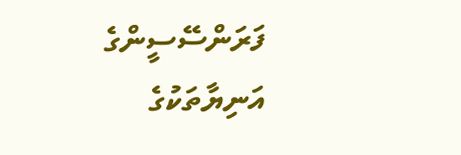ފަރަންސޭސީންގެ އަނިޔާތަކުގެ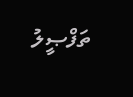ތަފްޞީލު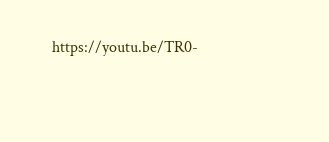https://youtu.be/TR0-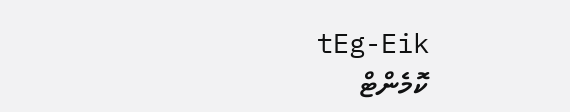tEg-Eik
ކޮމެންޓް